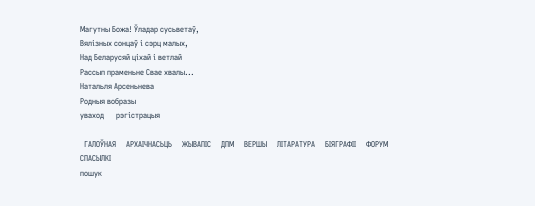Магутны Божа! Ўладар сусьветаў,
Вялізных сонцаў і сэрц малых,
Над Беларусяй ціхай і ветлай
Рассып праменьне Свае хвалы...
Натальля Арсеньнева
Родныя вобразы
уваход      рэгiстрацыя

  ГАЛОЎНАЯ     АРХАІЧНАСЬЦЬ     ЖЫВАПІС     ДПМ     ВЕРШЫ     ЛІТАРАТУРА     БІЯГРАФІІ     ФОРУМ     СПАСЫЛКІ
пошук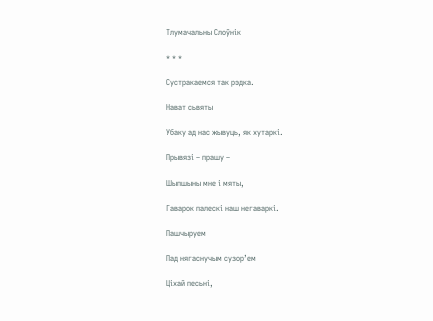Тлумачальны Слоўнік

* * *

Сустракаемся так рэдка.

Нават сьвяты

Убаку ад нас жывуць, як хутаркі.

Прывязі – прашу –

Шыпшыны мне і мяты,

Гаварок палескі наш негаваркі.

Пашчыруем

Пад нягаснучым сузор’ем

Ціхай песьні,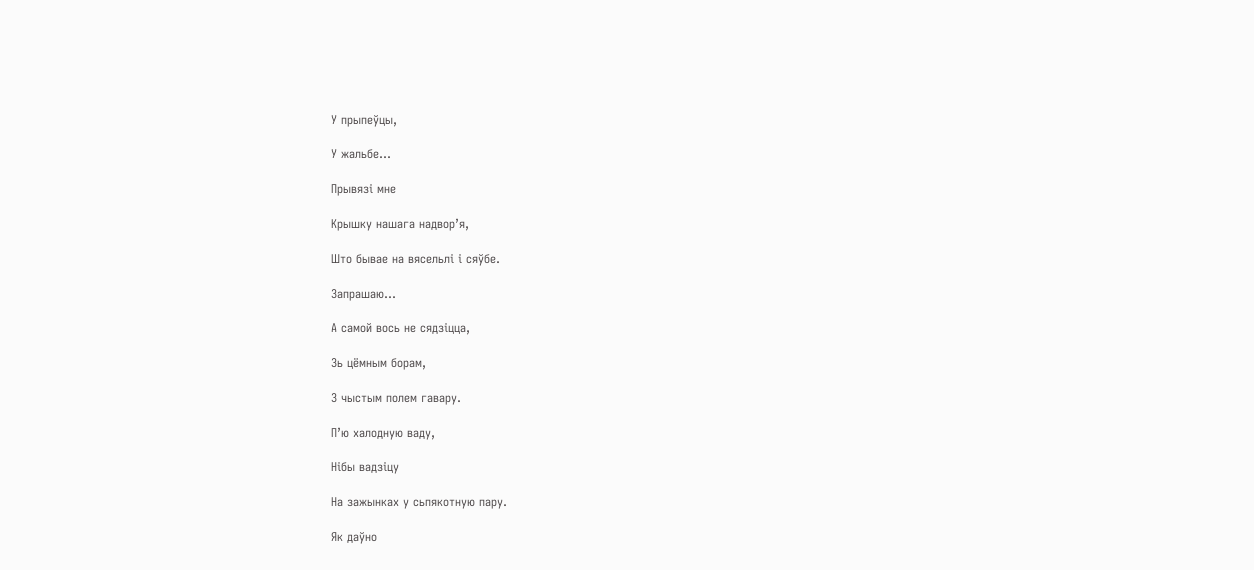У прыпеўцы,

У жальбе...

Прывязі мне

Крышку нашага надвор’я,

Што бывае на вясельлі і сяўбе.

Запрашаю...

А самой вось не сядзіцца,

Зь цёмным борам,

З чыстым полем гавару.

П’ю халодную ваду,

Нібы вадзіцу

На зажынках у сьпякотную пару.

Як даўно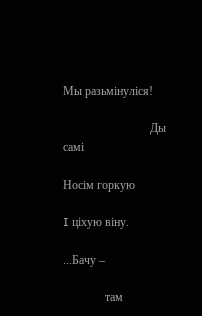Мы разьмінуліся!

                             Ды самі

Носім горкую

I ціхую віну.

...Бачу –

              там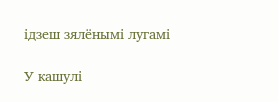ідзеш зялёнымі лугамі

У кашулі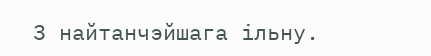З найтанчэйшага ільну.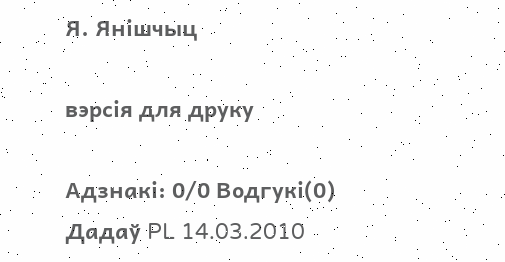Я. Янішчыц

вэрсія для друку

Адзнакi: 0/0 Водгукі(0)
Дадаў PL 14.03.2010